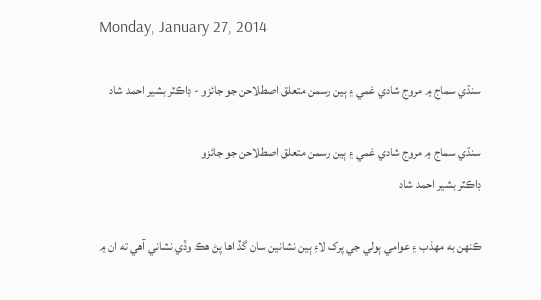Monday, January 27, 2014

سنڌي سماج ۾ مروج شادي غمي ۽ ٻين رسمن متعلق اصطلاحن جو جائزو - ڊاڪٽر بشير احمد شاد

سنڌي سماج ۾ مروج شادي غمي ۽ ٻين رسمن متعلق اصطلاحن جو جائزو
ڊاڪٽر بشير احمد شاد

ڪنهن به مهذب ۽ عوامي ٻولي جي پرک لاءِ ٻين نشانين سان گڏ اها پڻ هڪ وڏي نشاني آهي ته ان ۾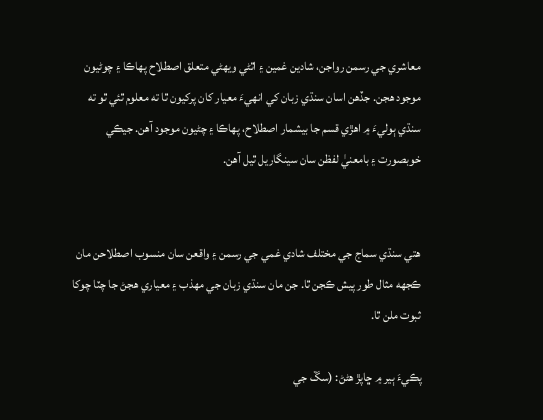معاشري جي رسمن رواجن، شادين غمين ۽ اٿڻي ويهڻي متعلق اصطلاح پهاڪا ۽ چوڻيون موجود هجن. جڏهن اسان سنڌي زبان کي انهيءَ معيار کان پرکيون ٿا ته معلوم ٿئي ٿو ته سنڌي ٻوليءَ ۾ اهڙي قسم جا بيشمار اصطلاح، پهاڪا ۽ چڻيون موجود آهن. جيڪي خوبصورت ۽ بامعنيٰ لفظن سان سينگاريل ٿيل آهن.


هتي سنڌي سماج جي مختلف شادي غمي جي رسمن ۽ واقعن سان منسوب اصطلاحن مان ڪجهه مثال طور پيش ڪجن ٿا. جن مان سنڌي زبان جي مهذب ۽ معياري هجڻ جا چٽا چوکا ثبوت ملن ٿا.

پڪيءَ ٻير ۾ ڇاپڙ هڻڻ: (سڱ جي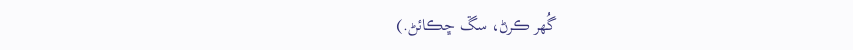گُهر ڪرڻ، سڱ ڇڪائڻ.)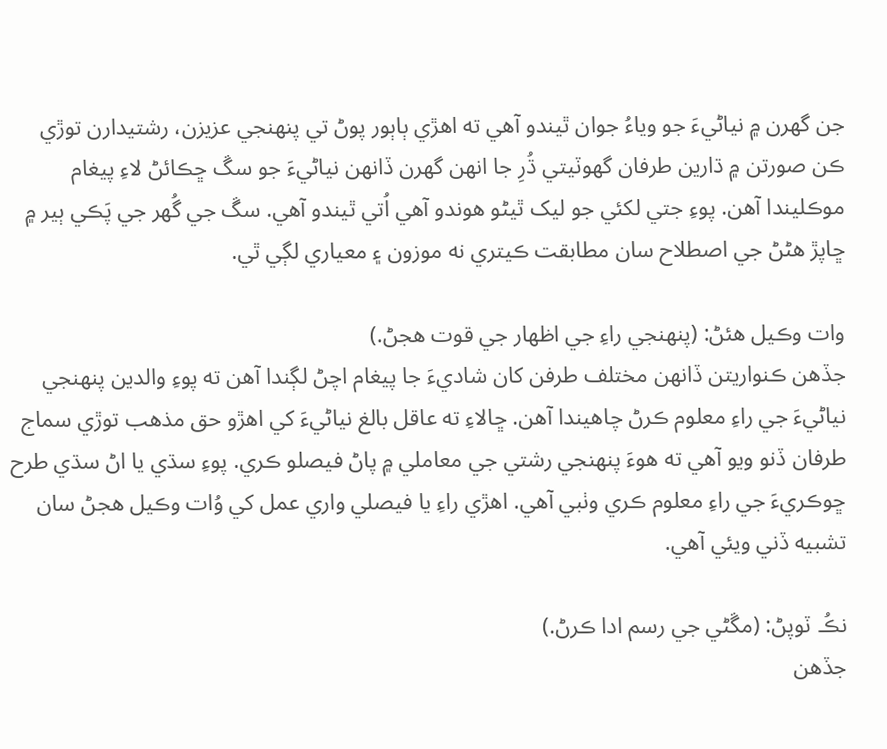جن گهرن ۾ نياڻيءَ جو وياءُ جوان ٿيندو آهي ته اهڙي ٻاٻور پوڻ تي پنهنجي عزيزن، رشتيدارن توڙي ڪن صورتن ۾ ڌارين طرفان گهوٽيتي ڌُرِ جا انهن گهرن ڏانهن نياڻيءَ جو سڱ ڇڪائڻ لاءِ پيغام موڪليندا آهن. پوءِ جتي لکئي جو ليک ٿيڻو هوندو آهي اُتي ٿيندو آهي. سڱ جي گُهر جي پَڪي ٻير ۾ ڇاپڙ هڻڻ جي اصطلاح سان مطابقت ڪيتري نه موزون ۽ معياري لڳي ٿي.

وات وڪيل هئڻ: (پنهنجي راءِ جي اظهار جي قوت هجڻ.)
جڏهن ڪنواريتن ڏانهن مختلف طرفن کان شاديءَ جا پيغام اچڻ لڳندا آهن ته پوءِ والدين پنهنجي نياڻيءَ جي راءِ معلوم ڪرڻ چاهيندا آهن. ڇالاءِ ته عاقل بالغ نياڻيءَ کي اهڙو حق مذهب توڙي سماج طرفان ڏنو ويو آهي ته هوءَ پنهنجي رشتي جي معاملي ۾ پاڻ فيصلو ڪري. پوءِ سڌي يا اڻ سڌي طرح ڇوڪريءَ جي راءِ معلوم ڪري وٺبي آهي. اهڙي راءِ يا فيصلي واري عمل کي وُات وڪيل هجڻ سان تشبيه ڏني ويئي آهي.

نڪُ ٽوپڻ: (مڱڻي جي رسم ادا ڪرڻ.)
جڏهن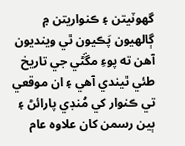گهوٽيتن ۽ ڪنواريتن ۾ ڳالهيون پَڪيون ٿي وينديون آهن ته پوءِ مڱڻي جي تاريخ طئي ٿيندي آهي ۽ ان موقعي تي ڪنوار کي مُنڊي پارائڻ ۽ ٻين رسمن کان علاوه عام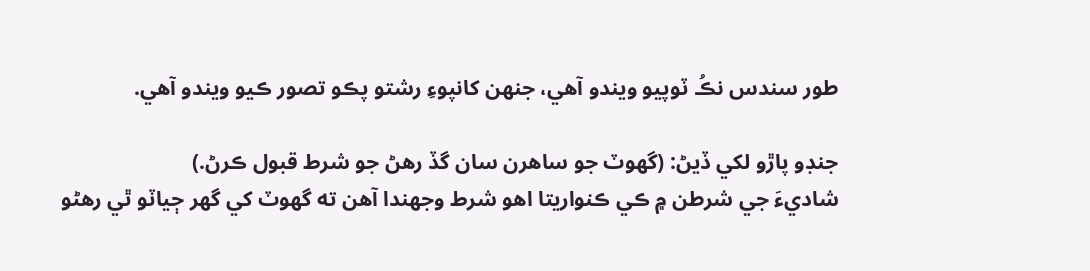طور سندس نڪُ ٽوپيو ويندو آهي، جنهن کانپوءِ رشتو پڪو تصور ڪيو ويندو آهي.

جنڊو پاڙو لکي ڏيڻ: (گهوٽ جو ساهرن سان گڏ رهڻ جو شرط قبول ڪرڻ.)
شاديءَ جي شرطن ۾ ڪي ڪنواريتا اهو شرط وجهندا آهن ته گهوٽ کي گهر ڄياٽو ٿي رهڻو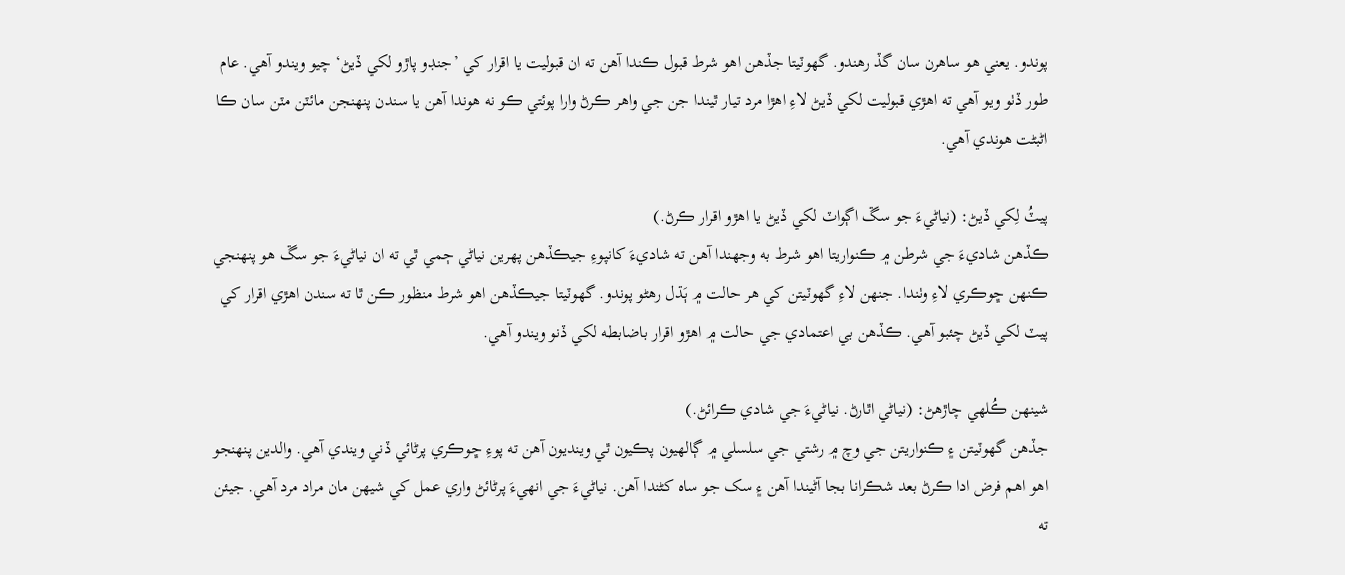پوندو. يعني هو ساهرن سان گڏ رهندو. گهوٽيتا جڏهن اهو شرط قبول ڪندا آهن ته ان قبوليت يا اقرار کي ’جنڊو پاڙو لکي ڏيڻ‘ چيو ويندو آهي. عام طور ڏٺو ويو آهي ته اهڙي قبوليت لکي ڏيڻ لاءِ اهڙا مرد تيار ٿيندا جن جي واهر ڪرڻ وارا پوئتي ڪو نه هوندا آهن يا سندن پنهنجن مائٽن مٽن سان ڪا اڻبڻت هوندي آهي.

پيٽُ لِکي ڏيڻ: (نياڻيءَ جو سڱ اڳواٽ لکي ڏيڻ يا اهڙو اقرار ڪرڻ.)
ڪڏهن شاديءَ جي شرطن ۾ ڪنواريتا اهو شرط به وجهندا آهن ته شاديءَ کانپوءِ جيڪڏهن پهرين نياڻي ڄمي ٿي ته ان نياڻيءَ جو سڱ هو پنهنجي ڪنهن ڇوڪري لاءِ وٺندا. جنهن لاءِ گهوٽيتن کي هر حالت ۾ ٻَڌل رهڻو پوندو. گهوٽيتا جيڪڏهن اهو شرط منظور ڪن ٿا ته سندن اهڙي اقرار کي پيٽ لکي ڏيڻ چئبو آهي. ڪڏهن بي اعتمادي جي حالت ۾ اهڙو اقرار باضابطه لکي ڏنو ويندو آهي.

شينهن ڪُلهي چاڙهڻ: (نياڻي اٿارڻ. نياڻيءَ جي شادي ڪرائڻ.)
جڏهن گهوٽيتن ۽ ڪنواريتن جي وچ ۾ رشتي جي سلسلي ۾ ڳالهيون پڪيون ٿي وينديون آهن ته پوءِ ڇوڪري پرڻائي ڏني ويندي آهي. والدين پنهنجو اهو اهم فرض ادا ڪرڻ بعد شڪرانا بجا آڻيندا آهن ۽ سک جو ساه کڻندا آهن. نياڻيءَ جي انهيءَ پرڻائڻ واري عمل کي شيهن مان مراد مرد آهي. جيئن ته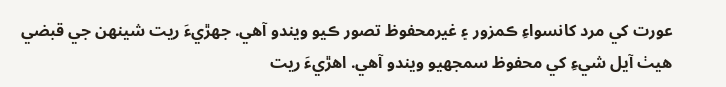عورت کي مرد کانسواءِ ڪمزور ۽ غيرمحفوظ تصور ڪيو ويندو آهي. جهڙيءَ ريت شينهن جي قبضي هيٺ آيل شيءِ کي محفوظ سمجهيو ويندو آهي. اهڙيءَ ريت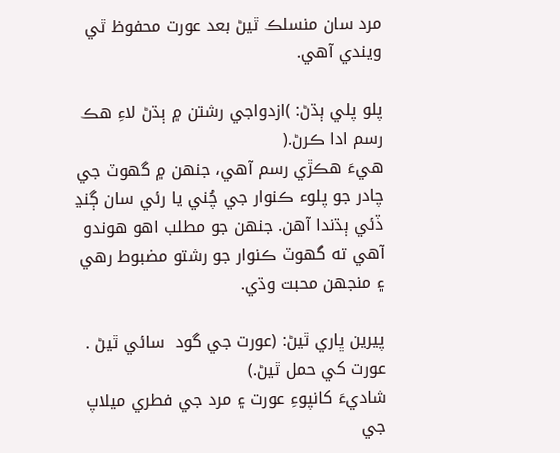مرد سان منسلڪ ٿيڻ بعد عورت محفوظ ٿي ويندي آهي.

پلو پلي ٻڌڻ: )ازدواجي رشتن ۾ ٻڌڻ لاءِ هڪ رسم ادا ڪرڻ.(
هيءَ هڪڙي رسم آهي، جنهن ۾ گهوٽ جي چادر جو پلوء ڪنوار جي چُني يا رئي سان ڳنڍ ڏئي ٻڌندا آهن. جنهن جو مطلب اهو هوندو آهي ته گهوٽ ڪنوار جو رشتو مضبوط رهي ۽ منجهن محبت وڌي.

پيرين ڀاري ٿيڻ: (عورت جي گود  سائي ٿيڻ . عورت کي حمل ٿيڻ.)
شاديءَ کانپوءِ عورت ۽ مرد جي فطري ميلاپ جي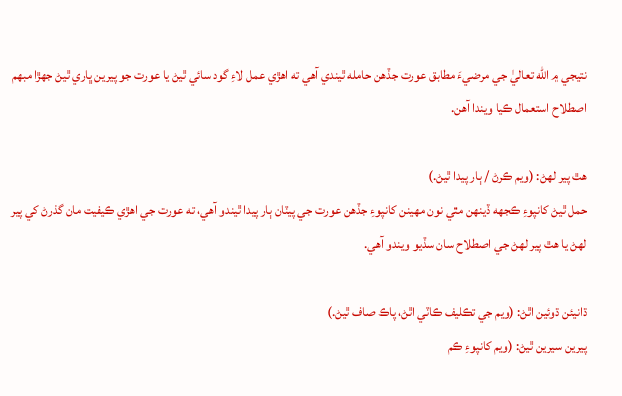نتيجي ۾ الله تعاليٰ جي مرضيءَ مطابق عورت جڏهن حامله ٿيندي آهي ته اهڙي عمل لاءِ گود سائي ٿيڻ يا عورت جو پيرين ڀاري ٿيڻ جهڙا مبهم اصطلاح استعمال ڪيا ويندا آهن.

هٿ پير لهڻ: (ويم ڪرڻ / ٻار پيدا ٿيڻ.)
حمل ٿيڻ کانپوءِ ڪجهه ڏينهن مٿي نون مهينن کانپوءِ جڏهن عورت جي پيٽان ٻار پيدا ٿيندو آهي، ته عورت جي اهڙي ڪيفيت مان گذرڻ کي پير لهڻ يا هٿ پير لهڻ جي اصطلاح سان سڏيو ويندو آهي.

ڌانيئن ڌوئين اٿڻ: (ويم جي تڪليف ڪاٽي اٿڻ، پاڪ صاف ٿيڻ.)
پيرين سيرين ٿيڻ: (ويم کانپوءِ ڪم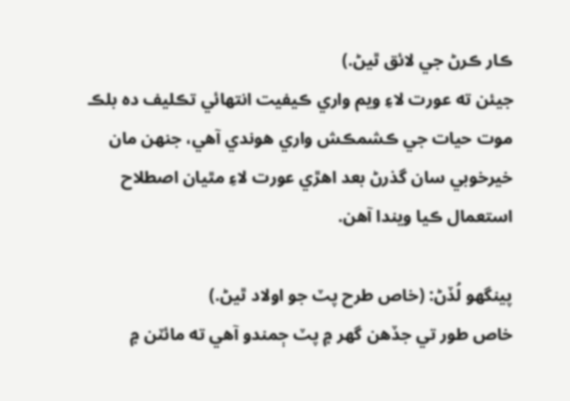ڪار ڪرڻ جي لائق ٿيڻ.)
جيئن ته عورت لاءِ ويم واري ڪيفيت انتهائي تڪليف ده بلڪ موت حيات جي ڪشمڪش واري هوندي آهي، جنهن مان خيرخوبي سان گذرڻ بعد اهڙي عورت لاءِ مٿيان اصطلاح استعمال ڪيا ويندا آهن.

پينگهو لُڏڻ: (خاص طرح پٽ جو اولاد ٿيڻ.)
خاص طور تي جڏهن گهر ۾ پٽ ڄمندو آهي ته مائٽن ۾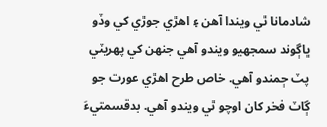شادمانا ٿي ويندا آهن ۽ اهڙي جوڙي کي وڏو ڀاڳوند سمجهيو ويندو آهي جنهن کي پهريٽي پٽ ڄمندو آهي. خاص طرح اهڙي عورت جو ڳاٽ فخر کان اوچو ٿي ويندو آهي. بدقسمتيءَ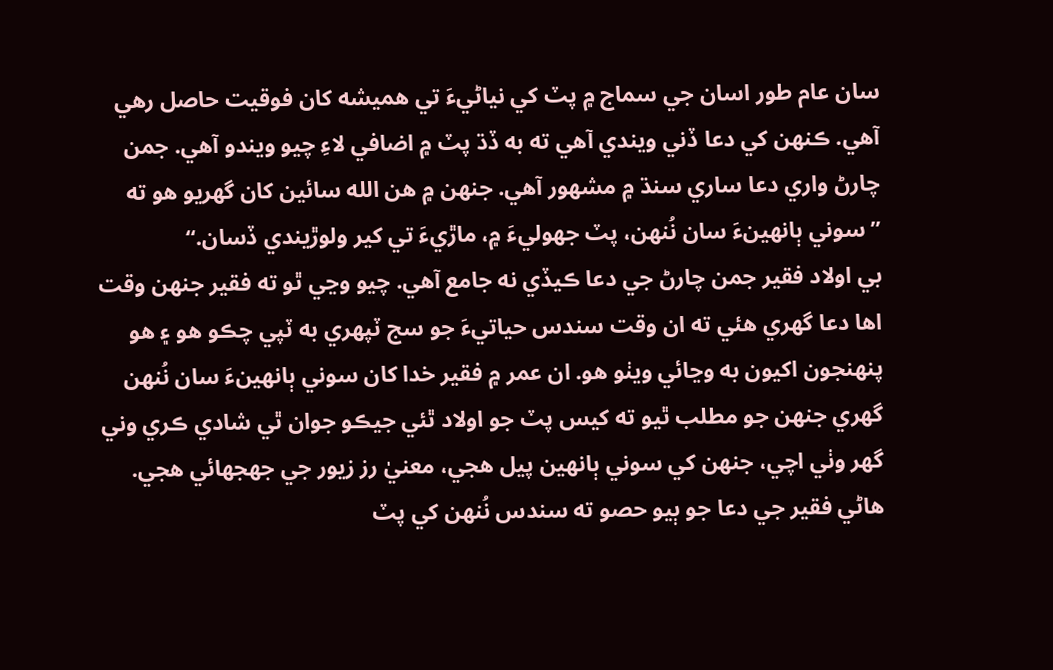سان عام طور اسان جي سماج ۾ پٽ کي نياڻيءَ تي هميشه کان فوقيت حاصل رهي آهي. ڪنهن کي دعا ڏني ويندي آهي ته به ڏڌ پٽ ۾ اضافي لاءِ چيو ويندو آهي. جمن چارڻ واري دعا ساري سنڌ ۾ مشهور آهي. جنهن ۾ هن الله سائين کان گهريو هو ته ”سوني ٻانهينءَ سان نُنهن، پٽ جهوليءَ ۾، ماڙيءَ تي کير ولوڙيندي ڏسان.“
بي اولاد فقير جمن چارڻ جي دعا ڪيڏي نه جامع آهي. چيو وڃي ٿو ته فقير جنهن وقت اها دعا گهري هئي ته ان وقت سندس حياتيءَ جو سج ٽپهري به ٽپي چڪو هو ۽ هو پنهنجون اکيون به وڃائي ويٺو هو. ان عمر ۾ فقير خدا کان سوني ٻانهينءَ سان نُنهن گهري جنهن جو مطلب ٿيو ته کيس پٽ جو اولاد ٿئي جيڪو جوان ٿي شادي ڪري وني گهر وٺي اچي، جنهن کي سوني ٻانهين پيل هجي، معنيٰ رز زيور جي جهجهائي هجي. هاڻي فقير جي دعا جو ٻيو حصو ته سندس نُنهن کي پٽ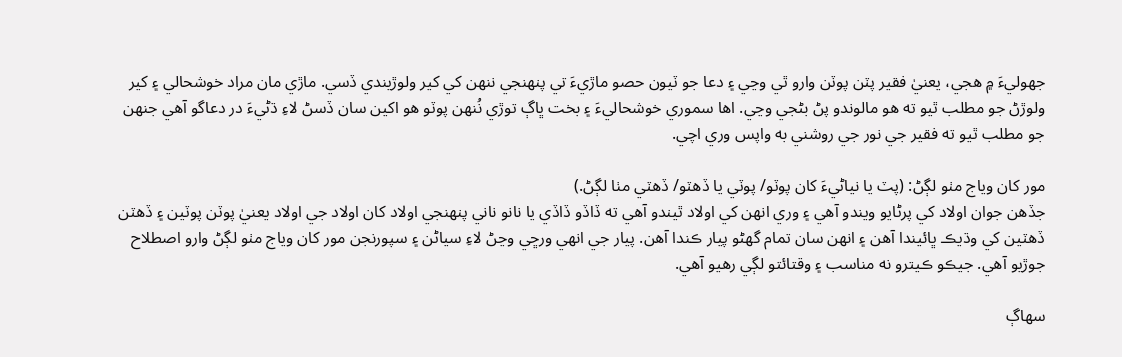جهوليءَ ۾ هجي، يعنيٰ فقير پٽن پوٽن وارو ٿي وڃي ۽ دعا جو ٽيون حصو ماڙيءَ تي پنهنجي ننهن کي کير ولوڙيندي ڏسي. ماڙي مان مراد خوشحالي ۽ کير ولوڙڻ جو مطلب ٿيو ته هو مالوندو پڻ بڻجي وڃي. اها سموري خوشحاليءَ ۽ بخت ڀاڳ توڙي نُنهن پوٽو هو اکين سان ڏسڻ لاءِ ڌڻيءَ در دعاگو آهي جنهن جو مطلب ٿيو ته فقير جي نور جي روشني به واپس وري اچي.

مور کان وياج مٺو لڳڻ: (پٽ يا نياڻيءَ کان پوٽو/ پوٽي يا ڏهٽو/ ڏهٽي مٺا لڳڻ.)
جڏهن جوان اولاد کي پرڻايو ويندو آهي ۽ وري انهن کي اولاد ٿيندو آهي ته ڏاڏو ڏاڏي يا نانو ناني پنهنجي اولاد کان اولاد جي اولاد يعنيٰ پوٽن پوٽين ۽ ڏهٽن ڏهٽين کي وڌيڪ ڀائيندا آهن ۽ انهن سان تمام گهڻو پيار ڪندا آهن. پيار جي انهي ورڇي وڃڻ لاءِ سياڻن ۽ سپورنجن مور کان وياج مٺو لڳڻ وارو اصطلاح جوڙيو آهي. جيڪو ڪيترو نه مناسب ۽ وقتائتو لڳي رهيو آهي.

سهاڳ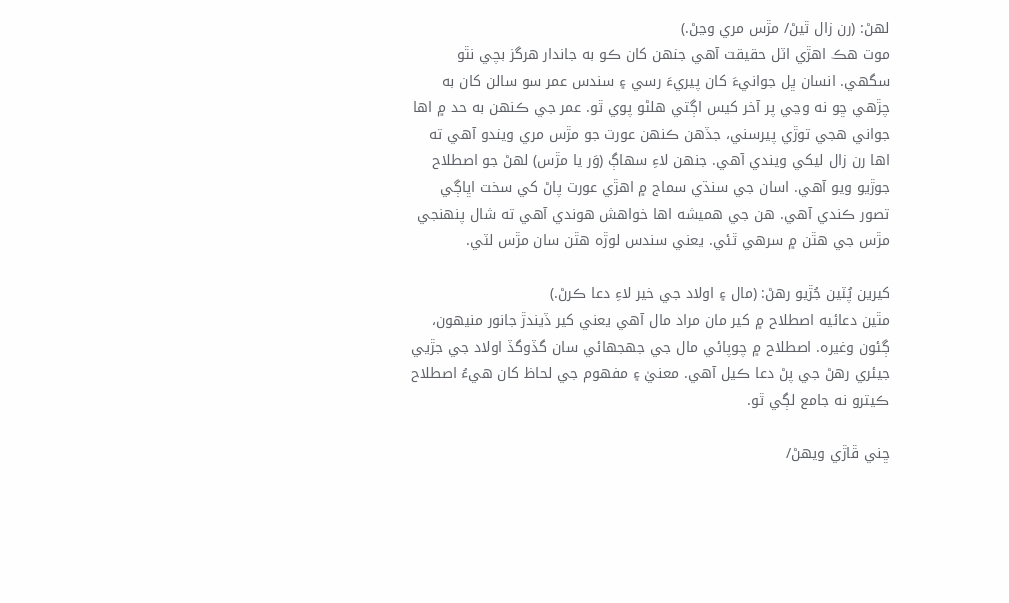لهڻ: (رن زال ٿيڻ/ مڙس مري وڃڻ.)
موت هڪ اهڙي اٽل حقيقت آهي جنهن کان ڪو به جاندار هرگز بچي نٿو سگهي. انسان ڀل جوانيءَ کان پيريءَ رسي ۽ سندس عمر سو سالن کان به چڙهي ڇو نه وڃي پر آخر کيس اڳتي هلڻو پوي ٿو. عمر جي ڪنهن به حد ۾ اها جواني هجي توڙي پيرسني، جڏهن ڪنهن عورت جو مڙس مري ويندو آهي ته اها رن زال ليکي ويندي آهي. جنهن لاءِ سهاڳ (وَر يا مڙس) لهڻ جو اصطلاح جوڙيو ويو آهي. اسان جي سنڌي سماج ۾ اهڙي عورت پاڻ کي سخت اڀاڳي تصور ڪندي آهي. هن جي هميشه اها خواهش هوندي آهي ته شال پنهنجي مڙس جي هٿن ۾ سرهي ٿئي. يعني سندس لوڙه هٿن سان مڙس لٽي.

کيرين پُٽين جُڙيو رهڻ: (مال ۽ اولاد جي خير لاءِ دعا ڪرڻ.)
مٿين دعائيه اصطلاح ۾ کير مان مراد مال آهي يعني کير ڏيندڙ جانور منيهون، ڳئون وغيره. اصطلاح ۾ چوپائي مال جي جهجهائي سان گڏوگڏ اولاد جي جڙيي جيئري رهڻ جي پڻ دعا ڪيل آهي. معنيٰ ۽ مفهوم جي لحاظ کان هيءُ اصطلاح ڪيترو نه جامع لڳي ٿو.

ڇني ڦاڙي ويهڻ/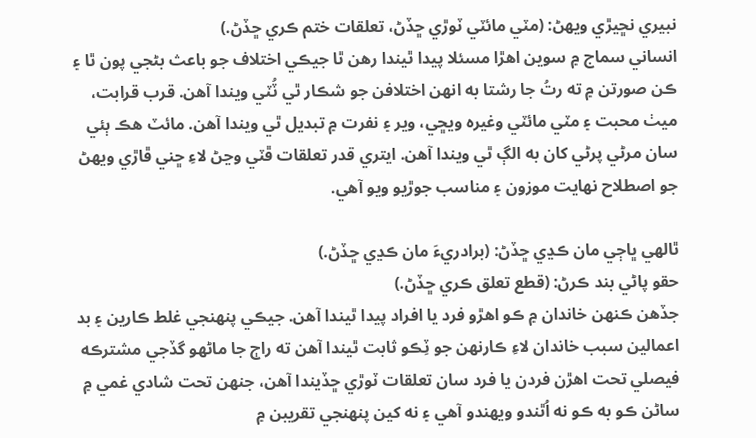نبيري نڇيڙي ويهڻ: (مٽي مائٽي ٽوڙي ڇڏڻ، تعلقات ختم ڪري ڇڏڻ.)
انساني سماج ۾ سوين اهڙا مسئلا پيدا ٿيندا رهن ٿا جيڪي اختلاف جو باعث بڻجي پون ٿا ۽ ڪن صورتن ۾ ته رتُ جا رشتا به انهن اختلافن جو شڪار ٿي ٽُٽي ويندا آهن. قرب قرابت، ميٺ محبت ۽ مٽي مائٽي وغيره ويڇي، وير ۽ نفرت ۾ تبديل ٿي ويندا آهن. مائٽ هڪ ٻئي سان مرڻي پرڻي کان به الڳ ٿي ويندا آهن. ايتري قدر تعلقات ڦٽي وڃڻ لاءِ ڇني ڦاڙي ويهڻ جو اصطلاح نهايت موزون ۽ مناسب جوڙيو ويو آهي.

ٿالهي ڀاڄي مان ڪڍي ڇڏڻ: (برادريءَ مان ڪڍي ڇڏڻ.)
حقو پاڻي بند ڪرڻ: (قطع تعلق ڪري ڇڏڻ.)
جڏهن ڪنهن خاندان ۾ ڪو اهڙو فرد يا افراد پيدا ٿيندا آهن. جيڪي پنهنجي غلط ڪارين ۽ بد اعمالين سبب خاندان لاءِ ڪارنهن جو ٽِڪو ثابت ٿيندا آهن ته راڄ جا ماڻهو گڏجي مشترڪه فيصلي تحت اهڙن فردن يا فرد سان تعلقات ٽوڙي ڇڏيندا آهن، جنهن تحت شادي غمي ۾ ساڻن ڪو به ڪو نه اُٿندو ويهندو آهي ۽ نه کين پنهنجي تقريبن ۾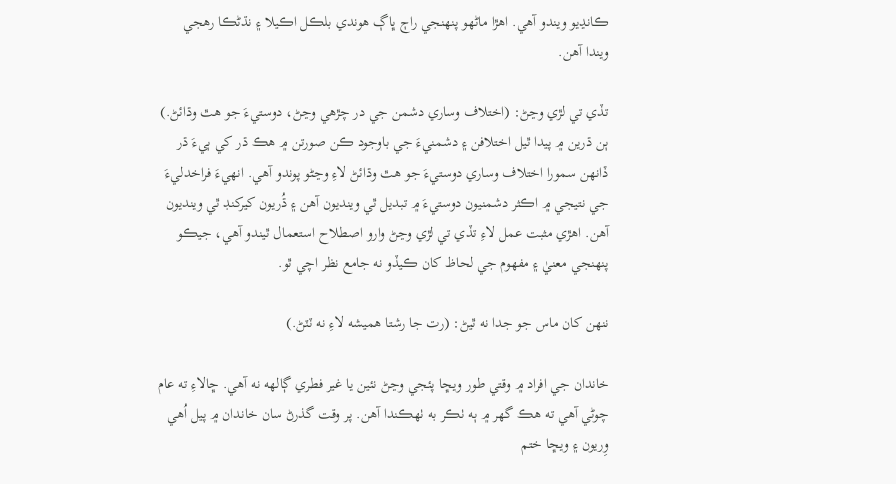ڪانڍيو ويندو آهي. اهڙا ماڻهو پنهنجي راڄ ڀاڳ هوندي بلڪل اڪيلا ۽ نڌڻڪا رهجي ويندا آهن.

تڏي تي لڙي وڃڻ: (اختلاف وساري دشمن جي در چڙهي وڃڻ، دوستيءَ جو هٿ وڌائڻ.)
ٻن ڌرين ۾ پيدا ٿيل اختلافن ۽ دشمنيءَ جي باوجود ڪن صورتن ۾ هڪ ڌر کي ٻيءَ ڌر ڏانهن سمورا اختلاف وساري دوستيءَ جو هٿ وڌائڻ لاءِ وڃڻو پوندو آهي. انهيءَ فراخدليءَ جي نتيجي ۾ اڪثر دشمنيون دوستيءَ ۾ تبديل ٿي وينديون آهن ۽ ڌُريون کيرکنڊ ٿي وينديون آهن. اهڙي مثبت عمل لاءِ تڏي تي لڙي وڃڻ وارو اصطلاح استعمال ٿيندو آهي، جيڪو پنهنجي معنيٰ ۽ مفهوم جي لحاظ کان ڪيڏو نه جامع نظر اچي ٿو.

ننهن کان ماس جو جدا نه ٿيڻ: (رت جا رشتا هميشه لاءِ نه ٽٽڻ.)

خاندان جي افراد ۾ وقتي طور ويڇا پئجي وڃڻ نئين يا غير فطري ڳالهه نه آهي. ڇالاءِ ته عام چوڻي آهي ته هڪ گهر ۾ ٻه ٺڪر به ٺهڪندا آهن. پر وقت گذرڻ سان خاندان ۾ پيل اُهي وِريون ۽ ويڇا ختم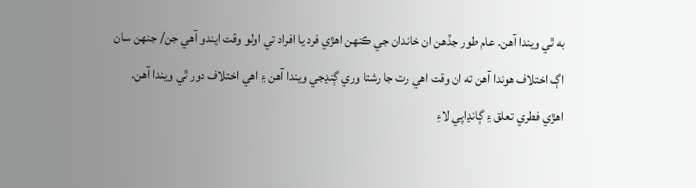به ٿي ويندا آهن. عام طور جڏهن ان خاندان جي ڪنهن اهڙي فرد يا افراد تي اولو وقت ايندو آهي جن/ جنهن سان اڳ اختلاف هوندا آهن ته ان وقت اهي رت جا رشتا وري ڳنڍجي ويندا آهن ۽ اهي اختلاف دور ٿي ويندا آهن. اهڙي فطري تعلق ۽ ڳانڍاپي لاءِ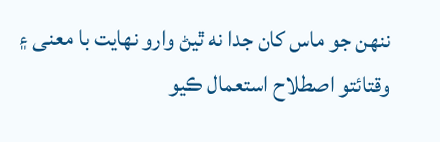ننهن جو ماس کان جدا نه ٿيڻ وارو نهايت با معنى ۽ وقتائتو اصطلاح استعمال ڪيو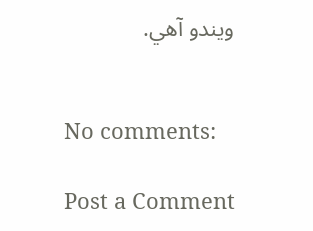ويندو آهي.


No comments:

Post a Comment